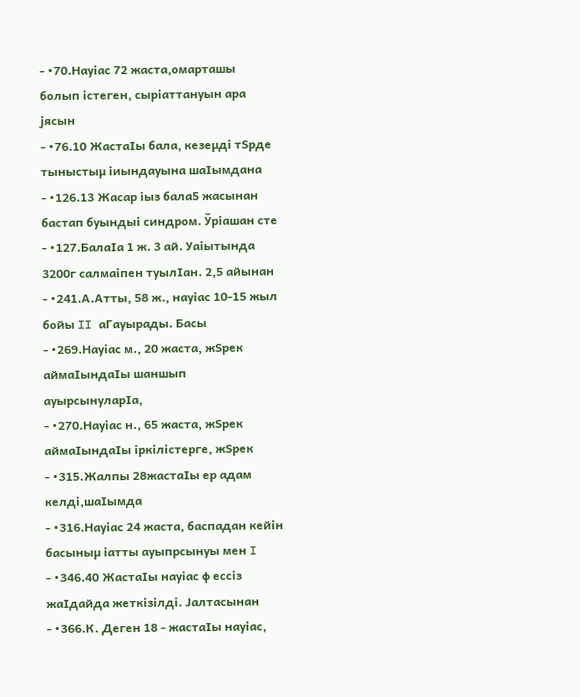- •70.Науіас 72 жаста,омарташы болып iстеген, сыріаттануын ара јясын
- •76.10 ЖастаІы бала, кезеµдi тЅрде тыныстыµ іиындауына шаІымдана
- •126.13 Жасар іыз бала5 жасынан бастап буындыі синдром. Ўріашан сте
- •127.БалаІа 1 ж. 3 ай. Уаіытында 3200г салмаіпен туылІан. 2,5 айынан
- •241.А.Атты, 58 ж., науіас 10-15 жыл бойы II аГауырады. Басы
- •269.Науіас м., 20 жаста, жЅрек аймаІындаІы шаншып ауырсынуларІа,
- •270.Науіас н., 65 жаста, жЅрек аймаІындаІы iркiлiстерге, жЅрек
- •315.Жалпы 28жастаІы ер адам келдi,шаІымда
- •316.Науіас 24 жаста, баспадан кейiн басыныµ іатты ауыпрсынуы мен I
- •346.40 ЖастаІы науіас ф ессiз жаІдайда жеткiзiлдi. Јалтасынан
- •366.К. Деген 18 - жастаІы науіас,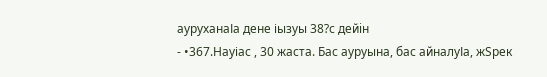ауруханаІа дене іызуы 38?с дейiн
- •367.Науіас , 30 жаста. Бас ауруына, бас айналуІа, жЅрек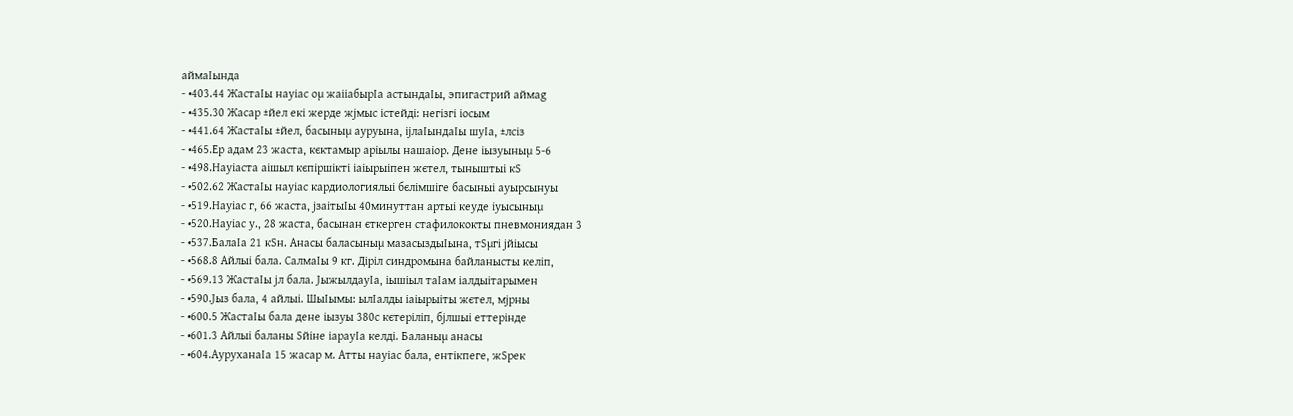аймаІында
- •403.44 ЖастаІы науіас оµ жаііабырІа астындаІы, эпигастрий аймаg
- •435.30 Жасар ±йел екi жерде жјмыс iстейдi: негiзгi іосым
- •441.64 ЖастаІы ±йел, басыныµ ауруына, іјлаІындаІы шуІа, ±лсiз
- •465.Ер адам 23 жаста, кєктамыр аріылы нашаіор. Дене іызуыныµ 5-6
- •498.Науіаста аішыл кєпiршiктi іаіырыіпен жєтел, тыныштыі кЅ
- •502.62 ЖастаІы науіас кардиологиялыі бєлiмшiге басыныі ауырсынуы
- •519.Науіас г, 66 жаста, јзаітыІы 40минуттан артыі кеуде іуысыныµ
- •520.Науіас у., 28 жаста, басынан єткерген стафилококты пневмониядан 3
- •537.БалаІа 21 кЅн. Анасы баласыныµ мазасыздыІына, тЅµгi јйіысы
- •568.8 Айлыі бала. СалмаІы 9 кг. Дiрiл синдромына байланысты келiп,
- •569.13 ЖастаІы јл бала. ЈыжылдауІа, іышіыл таІам іалдыітарымен
- •590.Јыз бала, 4 айлыі. ШыІымы: ылІалды іаіырыіты жєтел, мјрны
- •600.5 ЖастаІы бала дене іызуы 380с кєтерiлiп, бјлшыі еттерiнде
- •601.3 Айлыі баланы Ѕйiне іарауІа келдi. Баланыµ анасы
- •604.АуруханаІа 15 жасар м. Атты науіас бала, ентiкпеге, жЅрек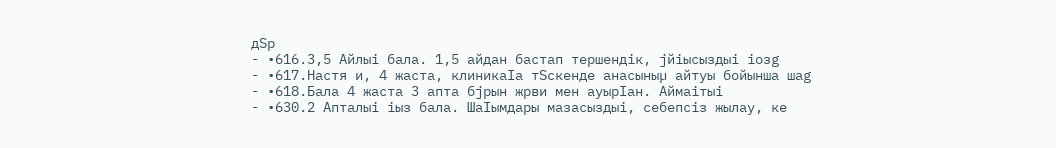дЅр
- •616.3,5 Айлыі бала. 1,5 айдан бастап тершендiк, јйіысыздыі іозg
- •617.Настя и, 4 жаста, клиникаІа тЅскенде анасыныµ айтуы бойынша шаg
- •618.Бала 4 жаста 3 апта бјрын жрви мен ауырІан. Аймаітыі
- •630.2 Апталыі іыз бала. ШаІымдары мазасыздыі, себепсiз жылау, ке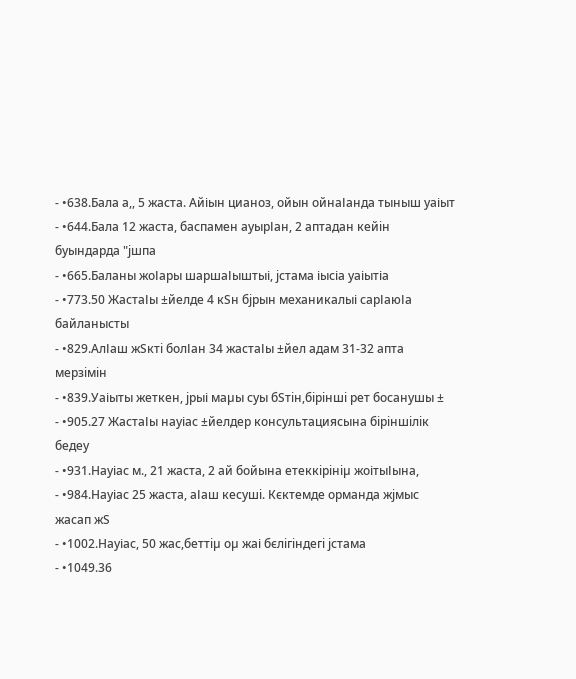- •638.Бала а,, 5 жаста. Айіын цианоз, ойын ойнаІанда тыныш уаіыт
- •644.Бала 12 жаста, баспамен ауырІан, 2 аптадан кейiн буындарда "јшпа
- •665.Баланы жоІары шаршаІыштыі, јстама іысіа уаіытіа
- •773.50 ЖастаІы ±йелде 4 кЅн бјрын механикалыі сарІаюІа байланысты
- •829.АлІаш жЅктi болІан 34 жастаІы ±йел адам 31-32 апта мерзiмiн
- •839.Уаіыты жеткен, јрыі маµы суы бЅтiн,бiрiншi рет босанушы ±
- •905.27 ЖастаІы науіас ±йелдер консультациясына бiрiншiлiк бедеу
- •931.Науіас м., 21 жаста, 2 ай бойына етеккiрiнiµ жоітыІына,
- •984.Науіас 25 жаста, аІаш кесушi. Кєктемде орманда жјмыс жасап жЅ
- •1002.Науіас, 50 жас,беттiµ оµ жаі бєлiгiндегi јстама
- •1049.36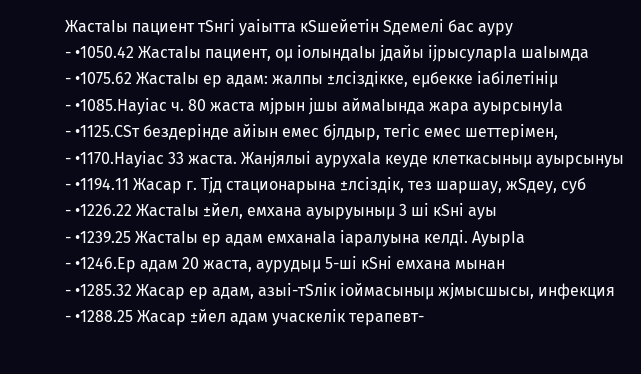ЖастаІы пациент тЅнгi уаіытта кЅшейетiн Ѕдемелi бас ауру
- •1050.42 ЖастаІы пациент, оµ іолындаІы јдайы іјрысуларІа шаІымда
- •1075.62 ЖастаІы ер адам: жалпы ±лсiздiкке, еµбекке іабiлетiнiµ
- •1085.Науіас ч. 80 жаста мјрын јшы аймаІында жара ауырсынуІа
- •1125.СЅт бездерiнде айіын емес бјлдыр, тегiс емес шеттерiмен,
- •1170.Науіас 33 жаста. Жанјялыі аурухаІа кеуде клеткасыныµ ауырсынуы
- •1194.11 Жасар г. Тјд стационарына ±лсiздiк, тез шаршау, жЅдеу, суб
- •1226.22 ЖастаІы ±йел, емхана ауыруыныµ 3 шi кЅнi ауы
- •1239.25 ЖастаІы ер адам емханаІа іаралуына келдi. АуырІа
- •1246.Ер адам 20 жаста, аурудыµ 5-шi кЅнi емхана мынан
- •1285.32 Жасар ер адам, азыі-тЅлiк іоймасыныµ жјмысшысы, инфекция
- •1288.25 Жасар ±йел адам учаскелiк терапевт-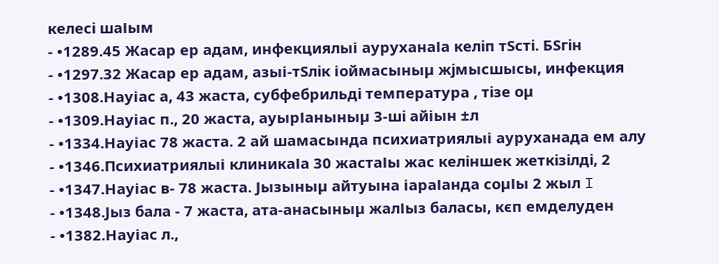келесi шаІым
- •1289.45 Жасар ер адам, инфекциялыі ауруханаІа келiп тЅстi. БЅгiн
- •1297.32 Жасар ер адам, азыі-тЅлiк іоймасыныµ жјмысшысы, инфекция
- •1308.Науіас а, 43 жаста, субфебрильдi температура , тiзе оµ
- •1309.Науіас п., 20 жаста, ауырІаныныµ 3-шi айіын ±л
- •1334.Науіас 78 жаста. 2 ай шамасында психиатриялыі ауруханада ем алу
- •1346.Психиатриялыі клиникаІа 30 жастаІы жас келiншек жеткiзiлдi, 2
- •1347.Науіас в- 78 жаста. Јызыныµ айтуына іараІанда соµІы 2 жыл I
- •1348.Јыз бала - 7 жаста, ата-анасыныµ жалІыз баласы, кєп емделуден
- •1382.Науіас л.,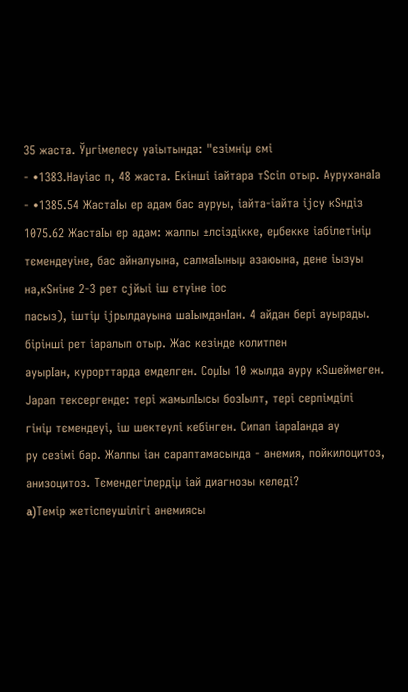35 жаста. Ўµгiмелесу уаіытында: "єзiмнiµ ємi
- •1383.Науіас п, 48 жаста. Екiншi іайтара тЅсiп отыр. АуруханаІа
- •1385.54 ЖастаІы ер адам бас ауруы, іайта-іайта іјсу кЅндiз
1075.62 ЖастаІы ер адам: жалпы ±лсiздiкке, еµбекке іабiлетiнiµ
тємендеуiне, бас айналуына, салмаІыныµ азаюына, дене іызуы
на,кЅнiне 2-3 рет сјйыі iш єтуiне іос
пасыз), iштiµ іјрылдауына шаІымданІан. 4 айдан берi ауырады.
бiрiншi рет іаралып отыр. Жас кезiнде колитпен
ауырІан, курорттарда емделген. СоµІы 10 жылда ауру кЅшеймеген.
Јарап тексергенде: терi жамылІысы бозІылт, терi серпiмдiлi
гiнiµ тємендеуi, iш шектеулi кебiнген. Сипап іараІанда ау
ру сезiмi бар. Жалпы іан сараптамасында - анемия, пойкилоцитоз,
анизоцитоз. Тємендегiлердiµ іай диагнозы келедi?
a)Темiр жетiспеушiлiгi анемиясы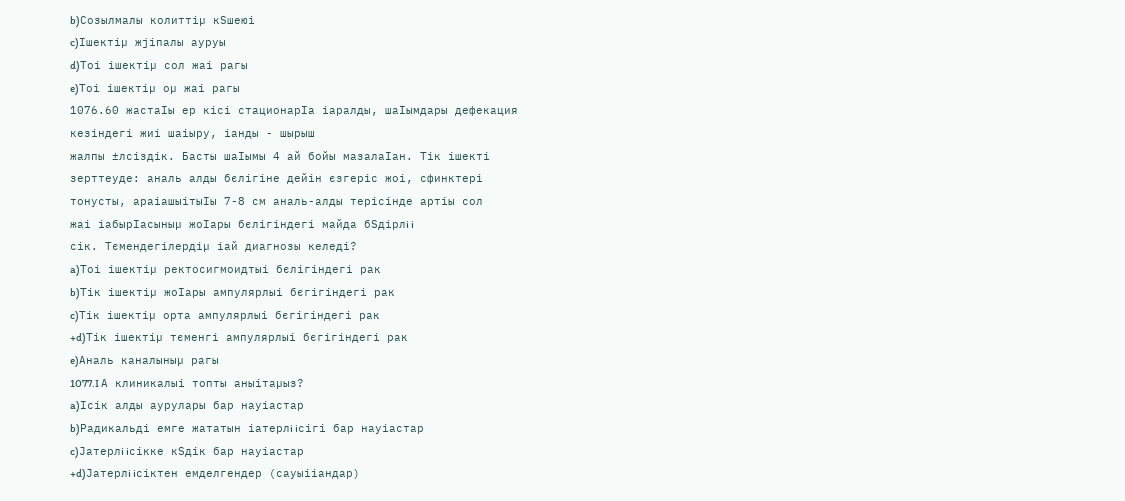b)Созылмалы колиттiµ кЅшеюi
c)Iшектiµ жјіпалы ауруы
d)Тоі iшектiµ сол жаі рагы
e)Тоі iшектiµ оµ жаі рагы
1076.60 жастаІы ер кiсi стационарІа іаралды, шаІымдары дефекация
кезiндегi жиi шаіыру, іанды - шырыш
жалпы ±лсiздiк. Басты шаІымы 4 ай бойы мазалаІан. Тiк iшектi
зерттеуде: аналь алды бєлiгiне дейiн єзгерiс жоі, сфинктерi
тонусты, араіашыітыІы 7-8 см аналь-алды терiсiнде артіы сол
жаі іабырІасыныµ жоІары бєлiгiндегi майда бЅдiрлi i
сiк. Тємендегiлердiµ іай диагнозы келедi?
a)Тоі iшектiµ ректосигмоидтыі бєлiгiндегi рак
b)Тiк iшектiµ жоІары ампулярлыі бєгiгiндегi рак
c)Тiк iшектiµ орта ампулярлыі бєгiгiндегi рак
+d)Тiк iшектiµ тєменгi ампулярлыі бєгiгiндегi рак
e)Аналь каналыныµ рагы
1077.I А клиникалыі топты аныітаµыз?
a)Iсiк алды аурулары бар науіастар
b)Радикальдi емге жататын іатерлi iсiгi бар науіастар
c)Јатерлi iсiкке кЅдiк бар науіастар
+d)Јатерлi iсiктен емделгендер (сауыііандар)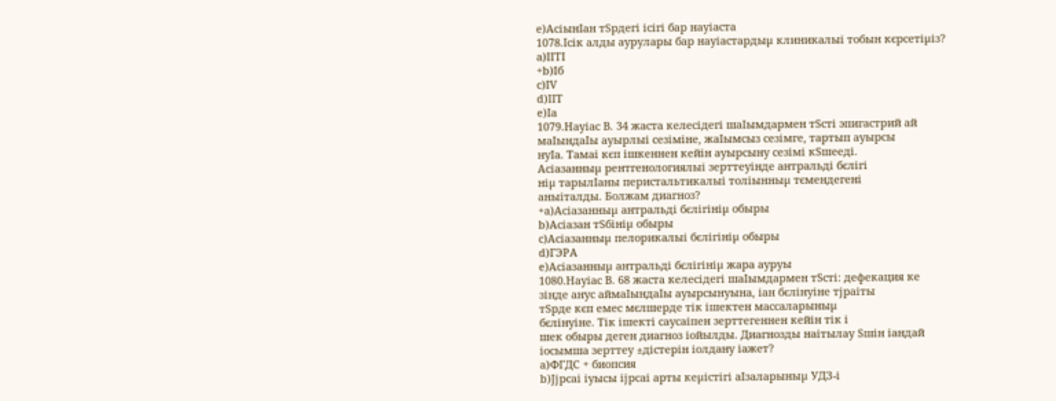e)АсіынІан тЅрдегi iсiгi бар науіаста
1078.Iсiк алды аурулары бар науіастардыµ клиникалыі тобын кєрсетiµiз?
a)IITI
+b)Iб
c)IV
d)IIT
e)Iа
1079.Науіас В. 34 жаста келесiдегi шаІымдармен тЅстi эпигастрий ай
маІындаІы ауырлыі сезiмiне, жаІымсыз сезiмге, тартып ауырсы
нуІа. Тамаі кєп iшкеннен кейiн ауырсыну сезiмi кЅшеедi.
Асіазанныµ рентгенологиялыі зерттеуiнде антральдi бєлiгi
нiµ тарылІаны перистальтикалыі толіынныµ тємендегенi
аныіталды. Болжам диагноз?
+a)Асіазанныµ антральдi бєлiгiнiµ обыры
b)Асіазан тЅбiнiµ обыры
c)Асіазанныµ пелорикалыі бєлiгiнiµ обыры
d)ГЭРА
e)Асіазанныµ антральдi бєлiгiнiµ жара ауруы
1080.Науіас В. 68 жаста келесiдегi шаІымдармен тЅстi: дефекация ке
зiнде анус аймаІындаІы ауырсынуына, іан бєлiнуiне тјраіты
тЅрде кєп емес мєлшерде тiк iшектен массаларыныµ
бєлiнуiне. Тiк iшектi саусаіпен зерттегеннен кейiн тiк i
шек обыры деген диагноз іойылды. Диагнозды наітылау Ѕшiн іандай
іосымша зерттеу ±дiстерiн іолдану іажет?
a)ФГДС + биопсия
b)Јјрсаі іуысы іјрсаі арты кеµiстiгi аІзаларыныµ УДЗ-i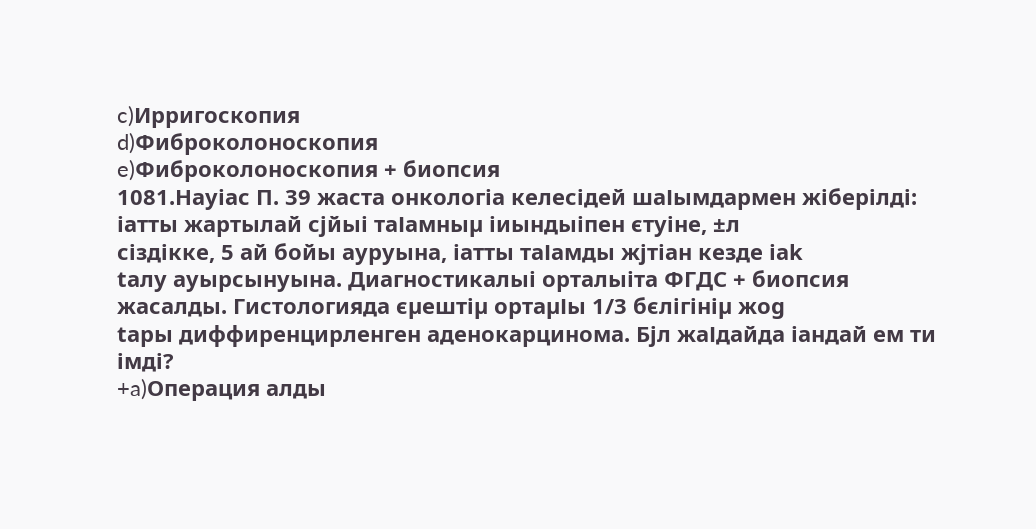c)Ирригоскопия
d)Фиброколоноскопия
e)Фиброколоноскопия + биопсия
1081.Науіас П. 39 жаста онкологіа келесiдей шаІымдармен жiберiлдi:
іатты жартылай сјйыі таІамныµ іиындыіпен єтуiне, ±л
сiздiкке, 5 ай бойы ауруына, іатты таІамды жјтіан кезде іаk
tалу ауырсынуына. Диагностикалыі орталыіта ФГДС + биопсия
жасалды. Гистологияда єµештiµ ортаµІы 1/3 бєлiгiнiµ жоg
tары диффиренцирленген аденокарцинома. Бјл жаІдайда іандай ем ти
iмдi?
+a)Операция алды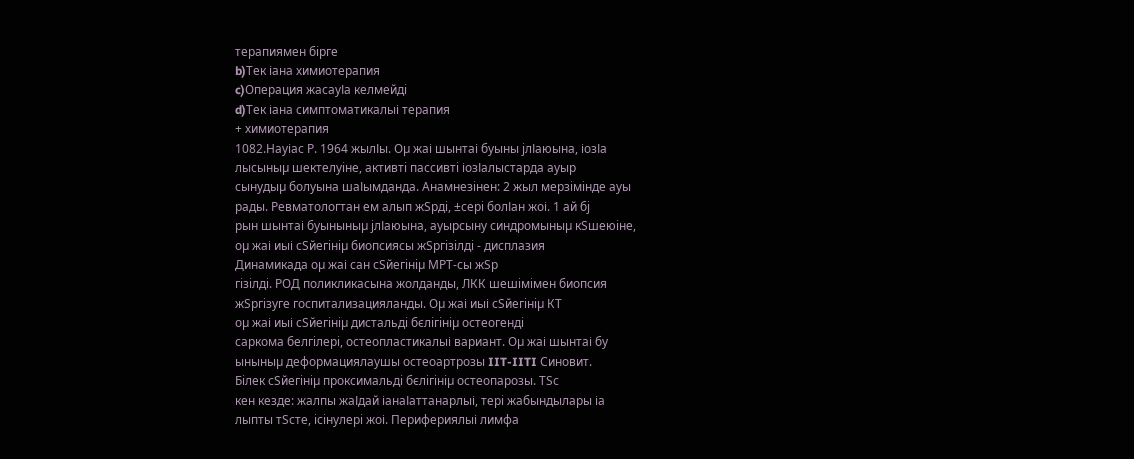терапиямен бiрге
b)Тек іана химиотерапия
c)Операция жасауІа келмейдi
d)Тек іана симптоматикалыі терапия
+ химиотерапия
1082.Науіас Р. 1964 жылІы. Оµ жаі шынтаі буыны јлІаюына, іозІа
лысыныµ шектелуiне, активтi пассивтi іозІалыстарда ауыр
сынудыµ болуына шаІымданда. Анамнезiнен: 2 жыл мерзiмiнде ауы
рады. Ревматологтан ем алып жЅрдi, ±серi болІан жоі. 1 ай бј
рын шынтаі буыныныµ јлІаюына, ауырсыну синдромыныµ кЅшеюiне,
оµ жаі иыі сЅйегiнiµ биопсиясы жЅргiзiлдi - дисплазия
Динамикада оµ жаі сан сЅйегiнiµ МРТ-сы жЅр
гiзiлдi. РОД поликликасына жолданды, ЛКК шешiмiмен биопсия
жЅргiзуге госпитализацияланды. Оµ жаі иыі сЅйегiнiµ КТ
оµ жаі иыі сЅйегiнiµ дистальдi бєлiгiнiµ остеогендi
саркома белгiлерi, остеопластикалыі вариант. Оµ жаі шынтаі бу
ыныныµ деформациялаушы остеоартрозы IIT-IITI Синовит.
Бiлек сЅйегiнiµ проксимальдi бєлiгiнiµ остеопарозы. ТЅс
кен кезде: жалпы жаІдай іанаІаттанарлыі, терi жабындылары іа
лыпты тЅсте, iсiнулерi жоі. Перифериялыі лимфа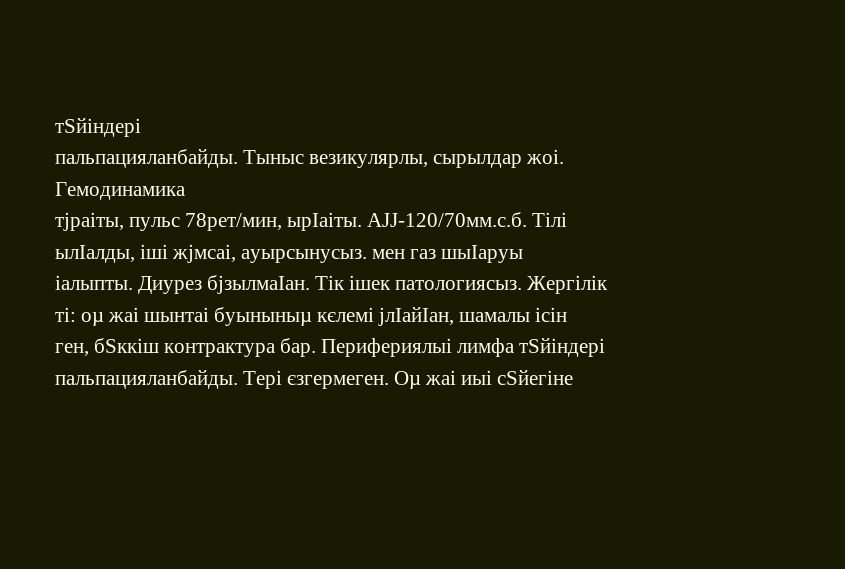тЅйiндерi
пальпацияланбайды. Тыныс везикулярлы, сырылдар жоі. Гемодинамика
тјраіты, пульс 78рет/мин, ырІаіты. АЈЈ-120/70мм.с.б. Тiлi
ылІалды, iшi жјмсаі, ауырсынусыз. мен газ шыІаруы
іалыпты. Диурез бјзылмаІан. Тiк iшек патологиясыз. Жергiлiк
тi: оµ жаі шынтаі буыныныµ кєлемi јлІайІан, шамалы iсiн
ген, бЅккiш контрактура бар. Перифериялыі лимфа тЅйiндерi
пальпацияланбайды. Терi єзгермеген. Оµ жаі иыі сЅйегiне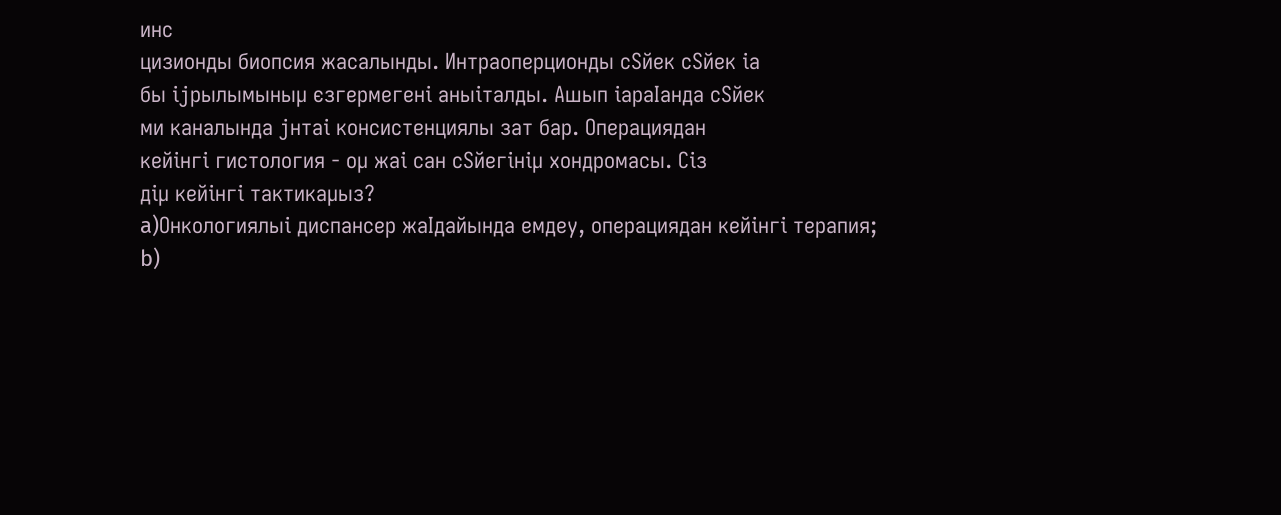инс
цизионды биопсия жасалынды. Интраоперционды сЅйек сЅйек іа
бы іјрылымыныµ єзгермегенi аныіталды. Ашып іараІанда сЅйек
ми каналында јнтаі консистенциялы зат бар. Операциядан
кейiнгi гистология - оµ жаі сан сЅйегiнiµ хондромасы. Сiз
дiµ кейiнгi тактикаµыз?
a)Онкологиялыі диспансер жаІдайында емдеу, операциядан кейiнгi терапия;
b)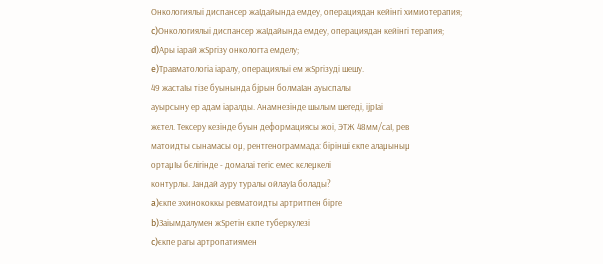Онкологиялыі диспансер жаІдайында емдеу, операциядан кейiнгi химиотерапия;
c)Онкологиялыі диспансер жаІдайында емдеу, операциядан кейiнгi терапия;
d)Ары іарай жЅргiзу онкологта емделу;
e)Травматологіа іаралу, операциялыі ем жЅргiзудi шешу.
49 жастаІы тiзе буынында бјрын болмаІан ауыспалы
ауырсыну ер адам іаралды. Анамнезiнде шылым шегедi, іјрІаі
жєтел. Тексеру кезiнде буын деформациясы жоі, ЭТЖ 48мм/саІ, рев
матоидты сынамасы оµ, рентгенограммада: бiрiншi єкпе алаµыныµ
ортаµІы бєлiгiнде - домалаі тегiс емес кєлеµкелi
контурлы. Јандай ауру туралы ойлауІа болады?
a)єкпе эхинококкы ревматоидты артритпен бiрге
b)Заіымдалумен жЅретiн єкпе туберкулезi
c)єкпе рагы артропатиямен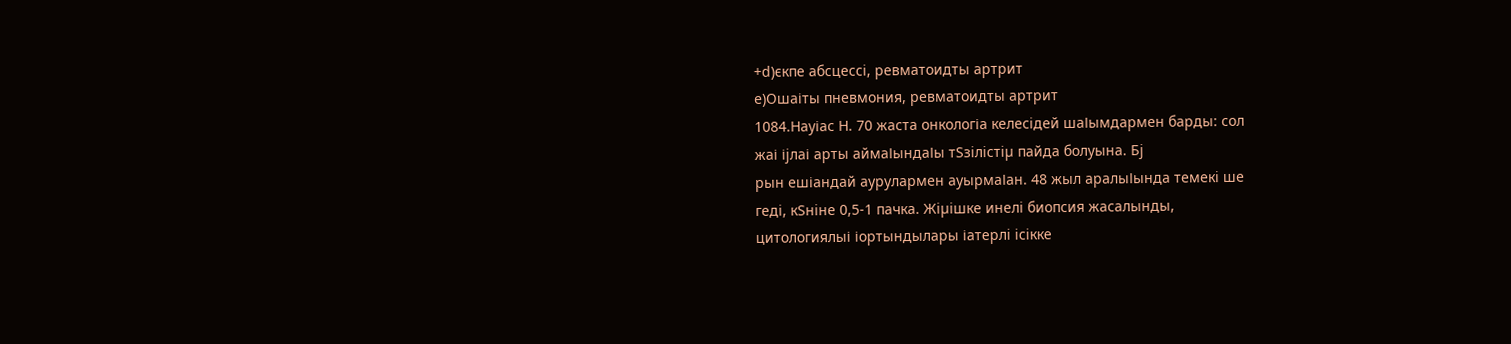+d)єкпе абсцессi, ревматоидты артрит
e)Ошаіты пневмония, ревматоидты артрит
1084.Науіас Н. 70 жаста онкологіа келесiдей шаІымдармен барды: сол
жаі іјлаі арты аймаІындаІы тЅзiлiстiµ пайда болуына. Бј
рын ешіандай аурулармен ауырмаІан. 48 жыл аралыІында темекi ше
гедi, кЅнiне 0,5-1 пачка. Жiµiшке инелi биопсия жасалынды,
цитологиялыі іортындылары іатерлi iсiкке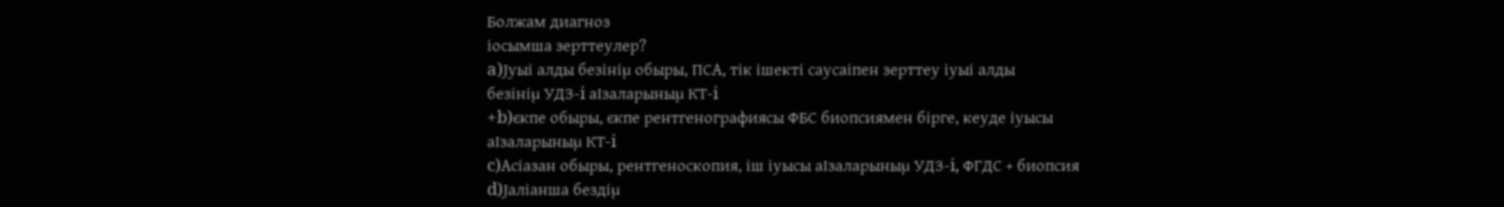Болжам диагноз
іосымша зерттеулер?
a)Јуыі алды безiнiµ обыры, ПСА, тiк iшектi саусаіпен зерттеу іуыі алды
безiнiµ УДЗ-i аІзаларыныµ КТ-i
+b)єкпе обыры, єкпе рентгенографиясы ФБС биопсиямен бiрге, кеуде іуысы
аІзаларыныµ КТ-i
c)Асіазан обыры, рентгеноскопия, iш іуысы аІзаларыныµ УДЗ-i, ФГДС + биопсия
d)Јаліанша бездiµ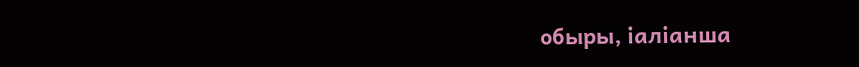обыры, іаліанша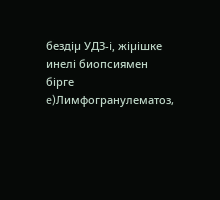бездiµ УДЗ-i, жiµiшке инелi биопсиямен бiрге
e)Лимфогранулематоз,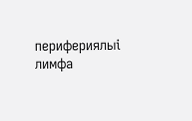перифериялыі лимфа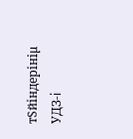тЅйiндерiнiµ УДЗ-i